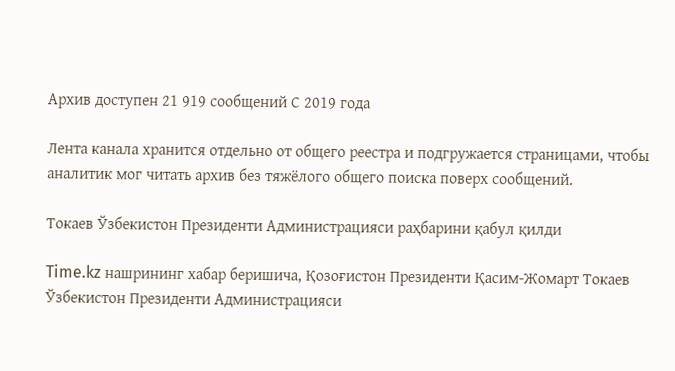Архив доступен 21 919 сообщений С 2019 года

Лента канала хранится отдельно от общего реестра и подгружается страницами, чтобы аналитик мог читать архив без тяжёлого общего поиска поверх сообщений.

Токаев Ўзбекистон Президенти Администрацияси раҳбарини қабул қилди

Time.kz нашрининг хабар беришича, Қозоғистон Президенти Қасим-Жомарт Токаев Ўзбекистон Президенти Администрацияси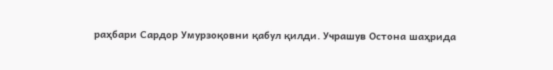раҳбари Сардор Умурзоқовни қабул қилди. Учрашув Остона шаҳрида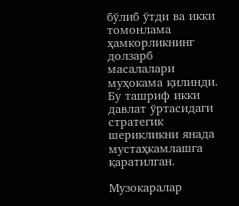бўлиб ўтди ва икки томонлама ҳамкорликнинг долзарб масалалари муҳокама қилинди. Бу ташриф икки давлат ўртасидаги стратегик шерикликни янада мустаҳкамлашга қаратилган.

Музокаралар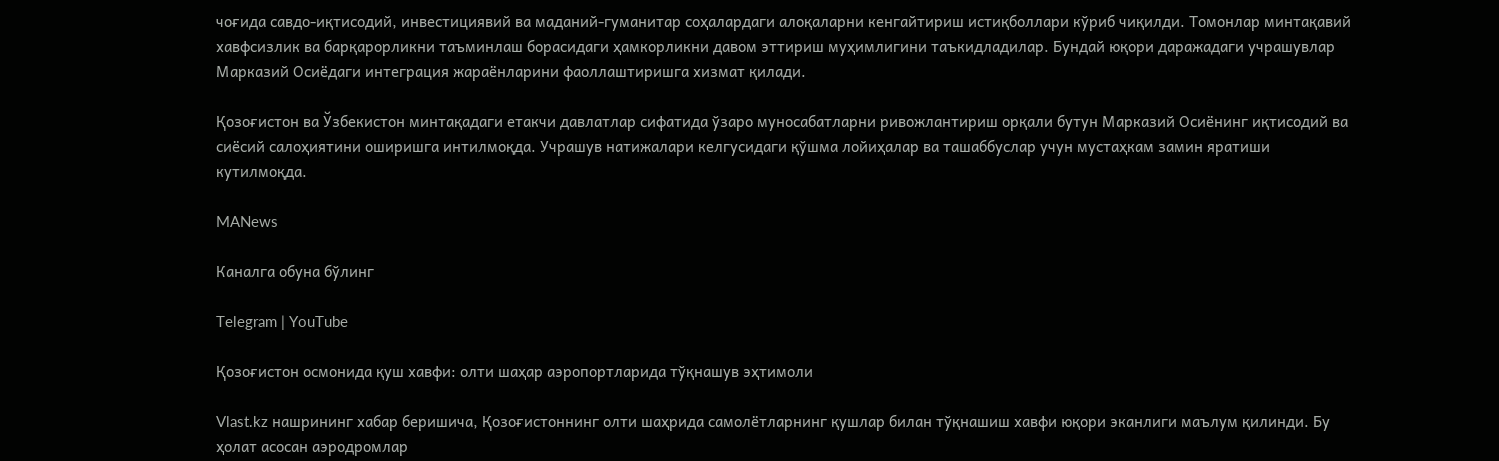чоғида савдо-иқтисодий, инвестициявий ва маданий-гуманитар соҳалардаги алоқаларни кенгайтириш истиқболлари кўриб чиқилди. Томонлар минтақавий хавфсизлик ва барқарорликни таъминлаш борасидаги ҳамкорликни давом эттириш муҳимлигини таъкидладилар. Бундай юқори даражадаги учрашувлар Марказий Осиёдаги интеграция жараёнларини фаоллаштиришга хизмат қилади.

Қозоғистон ва Ўзбекистон минтақадаги етакчи давлатлар сифатида ўзаро муносабатларни ривожлантириш орқали бутун Марказий Осиёнинг иқтисодий ва сиёсий салоҳиятини оширишга интилмоқда. Учрашув натижалари келгусидаги қўшма лойиҳалар ва ташаббуслар учун мустаҳкам замин яратиши кутилмоқда.

MANews

Каналга обуна бўлинг

Telegram | YouTube

Қозоғистон осмонида қуш хавфи: олти шаҳар аэропортларида тўқнашув эҳтимоли

Vlast.kz нашрининг хабар беришича, Қозоғистоннинг олти шаҳрида самолётларнинг қушлар билан тўқнашиш хавфи юқори эканлиги маълум қилинди. Бу ҳолат асосан аэродромлар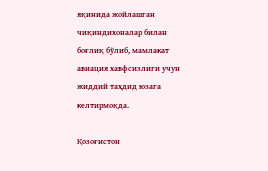яқинида жойлашган чиқиндихоналар билан боғлиқ бўлиб, мамлакат авиация хавфсизлиги учун жиддий таҳдид юзага келтирмоқда.

Қозоғистон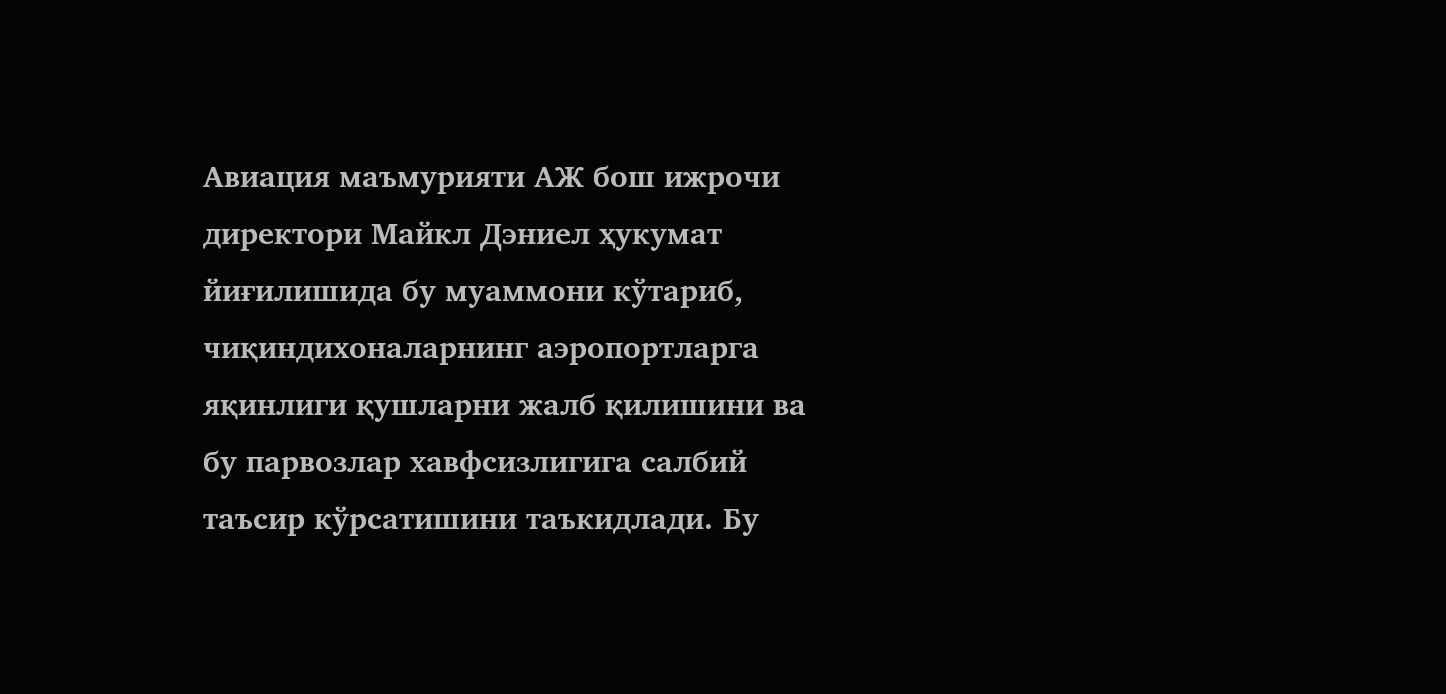Авиация маъмурияти АЖ бош ижрочи директори Майкл Дэниел ҳукумат йиғилишида бу муаммони кўтариб, чиқиндихоналарнинг аэропортларга яқинлиги қушларни жалб қилишини ва бу парвозлар хавфсизлигига салбий таъсир кўрсатишини таъкидлади. Бу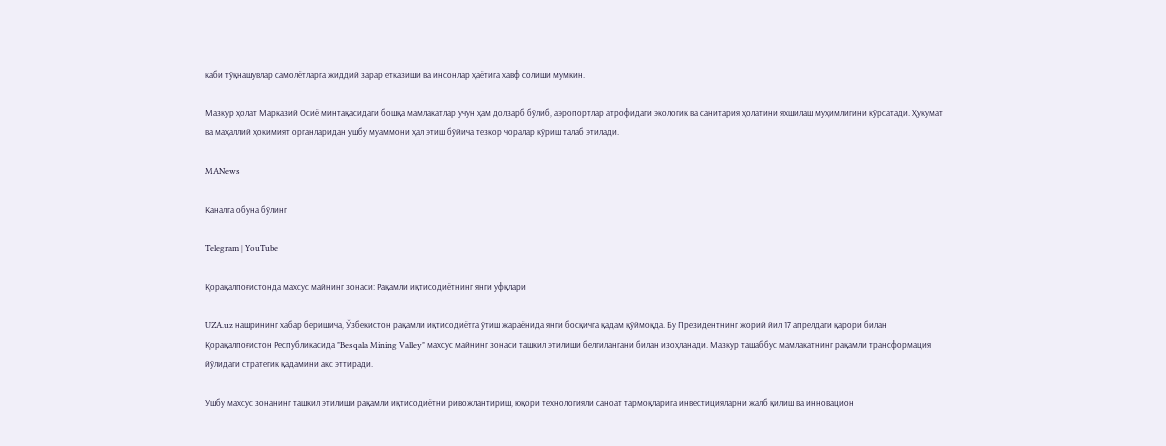каби тўқнашувлар самолётларга жиддий зарар етказиши ва инсонлар ҳаётига хавф солиши мумкин.

Мазкур ҳолат Марказий Осиё минтақасидаги бошқа мамлакатлар учун ҳам долзарб бўлиб, аэропортлар атрофидаги экологик ва санитария ҳолатини яхшилаш муҳимлигини кўрсатади. Ҳукумат ва маҳаллий ҳокимият органларидан ушбу муаммони ҳал этиш бўйича тезкор чоралар кўриш талаб этилади.

MANews

Каналга обуна бўлинг

Telegram | YouTube

Қорақалпоғистонда махсус майнинг зонаси: Рақамли иқтисодиётнинг янги уфқлари

UZA.uz нашрининг хабар беришича, Ўзбекистон рақамли иқтисодиётга ўтиш жараёнида янги босқичга қадам қўймоқда. Бу Президентнинг жорий йил 17 апрелдаги қарори билан Қорақалпоғистон Республикасида "Besqala Mining Valley" махсус майнинг зонаси ташкил этилиши белгилангани билан изоҳланади. Мазкур ташаббус мамлакатнинг рақамли трансформация йўлидаги стратегик қадамини акс эттиради.

Ушбу махсус зонанинг ташкил этилиши рақамли иқтисодиётни ривожлантириш, юқори технологияли саноат тармоқларига инвестицияларни жалб қилиш ва инновацион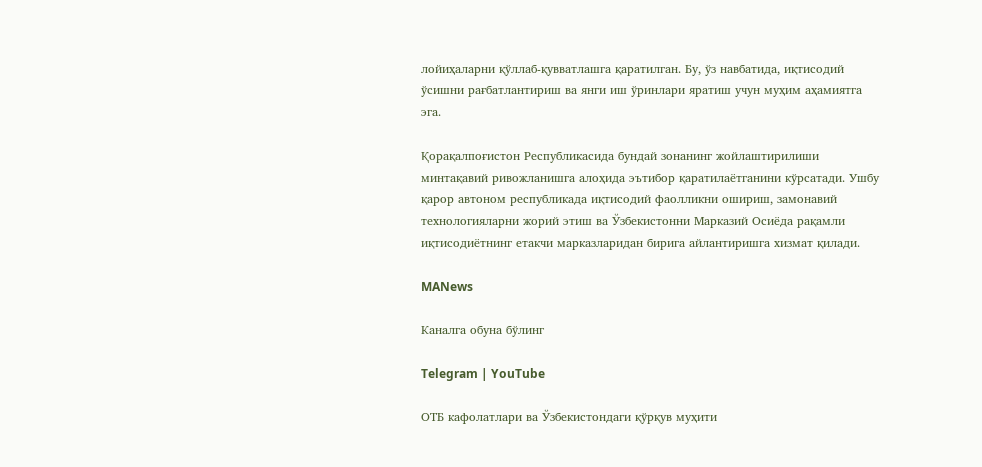лойиҳаларни қўллаб-қувватлашга қаратилган. Бу, ўз навбатида, иқтисодий ўсишни рағбатлантириш ва янги иш ўринлари яратиш учун муҳим аҳамиятга эга.

Қорақалпоғистон Республикасида бундай зонанинг жойлаштирилиши минтақавий ривожланишга алоҳида эътибор қаратилаётганини кўрсатади. Ушбу қарор автоном республикада иқтисодий фаолликни ошириш, замонавий технологияларни жорий этиш ва Ўзбекистонни Марказий Осиёда рақамли иқтисодиётнинг етакчи марказларидан бирига айлантиришга хизмат қилади.

MANews

Каналга обуна бўлинг

Telegram | YouTube

ОТБ кафолатлари ва Ўзбекистондаги қўрқув муҳити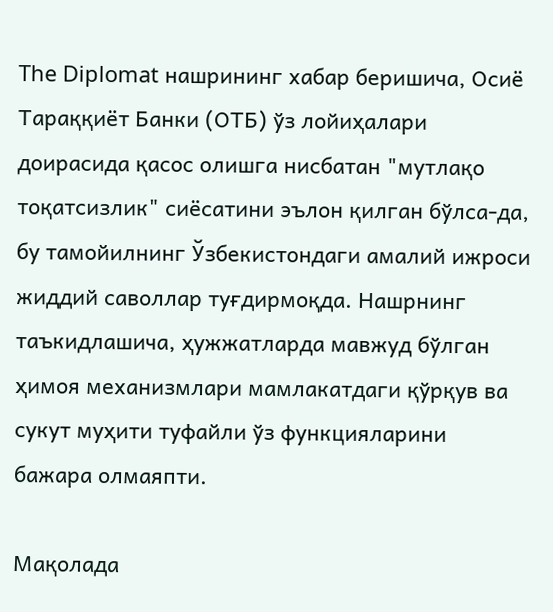The Diplomat нашрининг хабар беришича, Осиё Тараққиёт Банки (ОТБ) ўз лойиҳалари доирасида қасос олишга нисбатан "мутлақо тоқатсизлик" сиёсатини эълон қилган бўлса-да, бу тамойилнинг Ўзбекистондаги амалий ижроси жиддий саволлар туғдирмоқда. Нашрнинг таъкидлашича, ҳужжатларда мавжуд бўлган ҳимоя механизмлари мамлакатдаги қўрқув ва сукут муҳити туфайли ўз функцияларини бажара олмаяпти.

Мақолада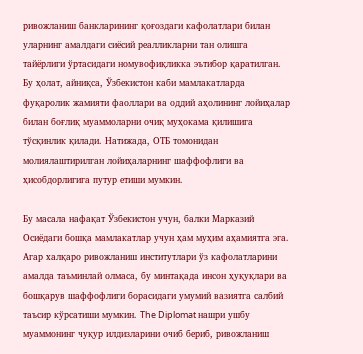ривожланиш банкларининг қоғоздаги кафолатлари билан уларнинг амалдаги сиёсий реалликларни тан олишга тайёрлиги ўртасидаги номувофиқликка эътибор қаратилган. Бу ҳолат, айниқса, Ўзбекистон каби мамлакатларда фуқаролик жамияти фаоллари ва оддий аҳолининг лойиҳалар билан боғлиқ муаммоларни очиқ муҳокама қилишига тўсқинлик қилади. Натижада, ОТБ томонидан молиялаштирилган лойиҳаларнинг шаффофлиги ва ҳисобдорлигига путур етиши мумкин.

Бу масала нафақат Ўзбекистон учун, балки Марказий Осиёдаги бошқа мамлакатлар учун ҳам муҳим аҳамиятга эга. Агар халқаро ривожланиш институтлари ўз кафолатларини амалда таъминлай олмаса, бу минтақада инсон ҳуқуқлари ва бошқарув шаффофлиги борасидаги умумий вазиятга салбий таъсир кўрсатиши мумкин. The Diplomat нашри ушбу муаммонинг чуқур илдизларини очиб бериб, ривожланиш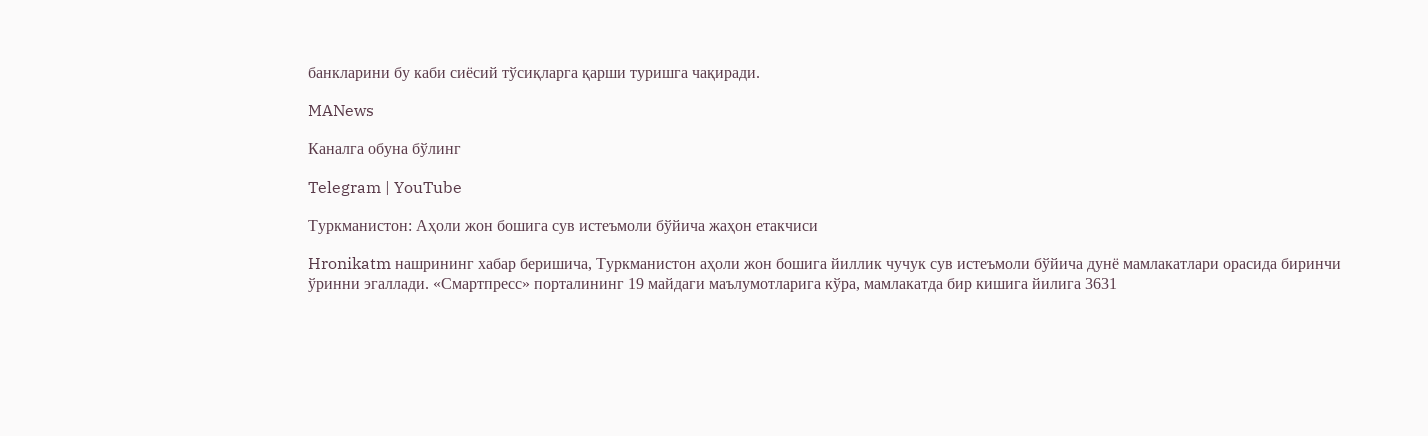банкларини бу каби сиёсий тўсиқларга қарши туришга чақиради.

MANews

Каналга обуна бўлинг

Telegram | YouTube

Туркманистон: Аҳоли жон бошига сув истеъмоли бўйича жаҳон етакчиси

Hronikatm нашрининг хабар беришича, Туркманистон аҳоли жон бошига йиллик чучук сув истеъмоли бўйича дунё мамлакатлари орасида биринчи ўринни эгаллади. «Смартпресс» порталининг 19 майдаги маълумотларига кўра, мамлакатда бир кишига йилига 3631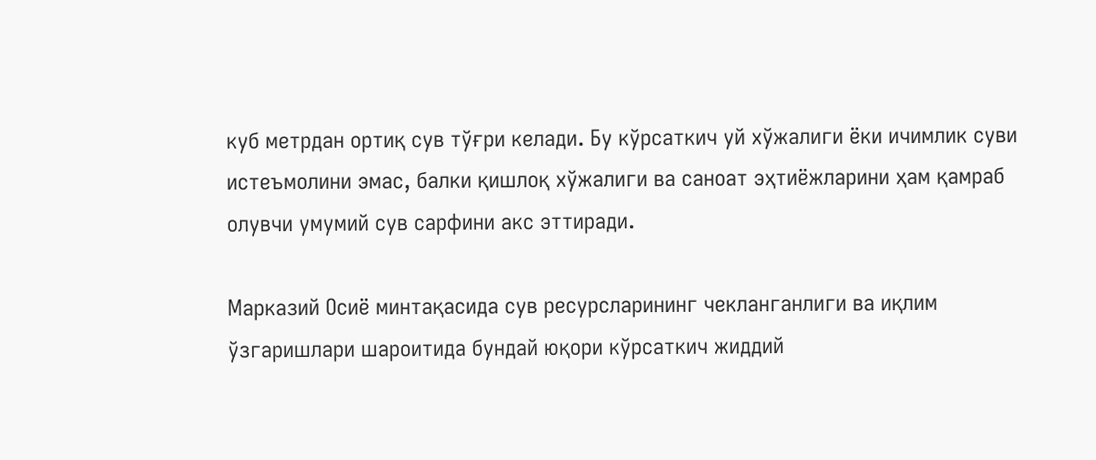куб метрдан ортиқ сув тўғри келади. Бу кўрсаткич уй хўжалиги ёки ичимлик суви истеъмолини эмас, балки қишлоқ хўжалиги ва саноат эҳтиёжларини ҳам қамраб олувчи умумий сув сарфини акс эттиради.

Марказий Осиё минтақасида сув ресурсларининг чекланганлиги ва иқлим ўзгаришлари шароитида бундай юқори кўрсаткич жиддий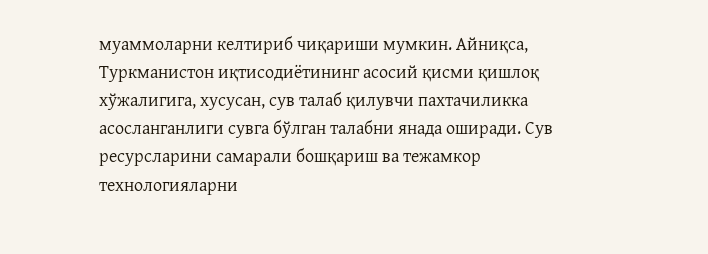муаммоларни келтириб чиқариши мумкин. Айниқса, Туркманистон иқтисодиётининг асосий қисми қишлоқ хўжалигига, хусусан, сув талаб қилувчи пахтачиликка асосланганлиги сувга бўлган талабни янада оширади. Сув ресурсларини самарали бошқариш ва тежамкор технологияларни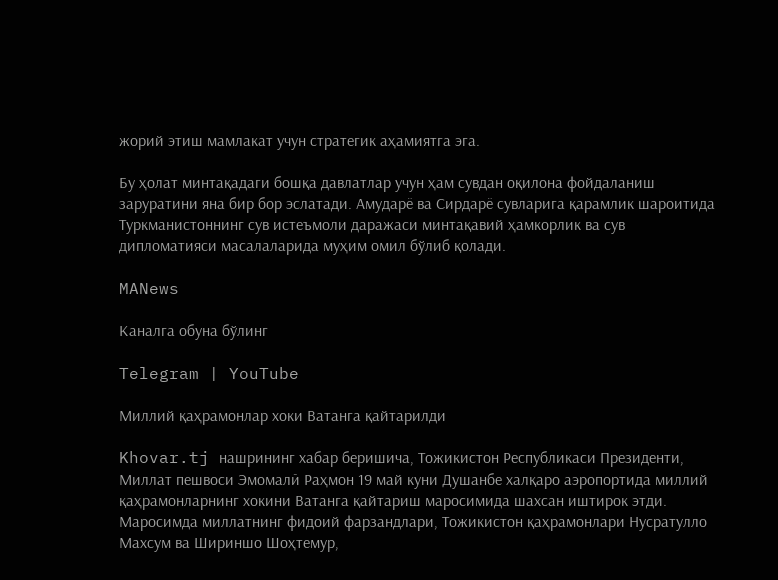жорий этиш мамлакат учун стратегик аҳамиятга эга.

Бу ҳолат минтақадаги бошқа давлатлар учун ҳам сувдан оқилона фойдаланиш заруратини яна бир бор эслатади. Амударё ва Сирдарё сувларига қарамлик шароитида Туркманистоннинг сув истеъмоли даражаси минтақавий ҳамкорлик ва сув дипломатияси масалаларида муҳим омил бўлиб қолади.

MANews

Каналга обуна бўлинг

Telegram | YouTube

Миллий қаҳрамонлар хоки Ватанга қайтарилди

Khovar.tj нашрининг хабар беришича, Тожикистон Республикаси Президенти, Миллат пешвоси Эмомалӣ Раҳмон 19 май куни Душанбе халқаро аэропортида миллий қаҳрамонларнинг хокини Ватанга қайтариш маросимида шахсан иштирок этди. Маросимда миллатнинг фидоий фарзандлари, Тожикистон қаҳрамонлари Нусратулло Махсум ва Шириншо Шоҳтемур,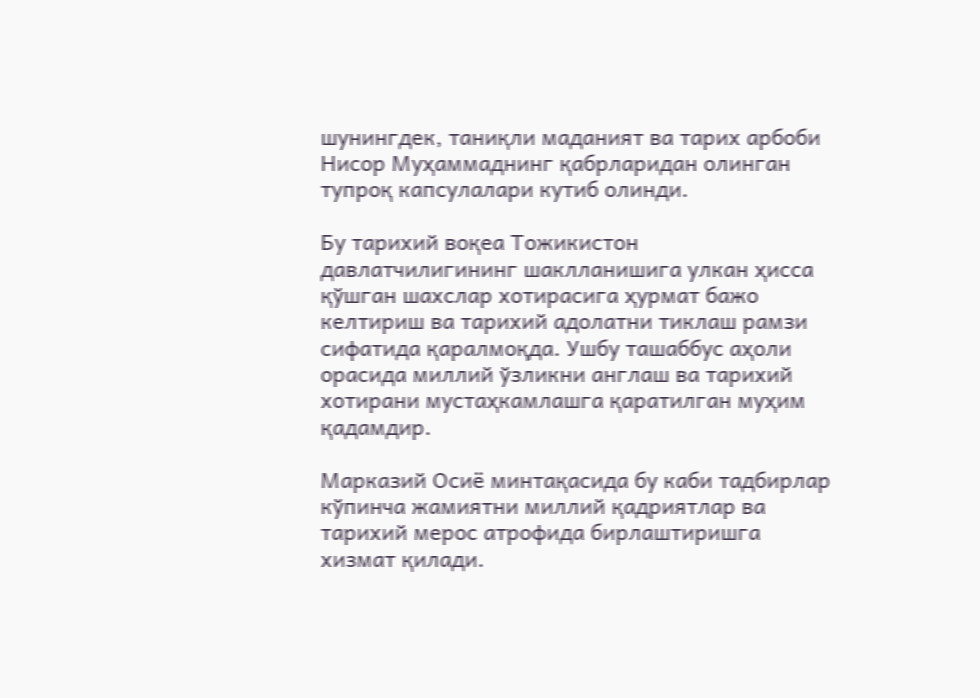шунингдек, таниқли маданият ва тарих арбоби Нисор Муҳаммаднинг қабрларидан олинган тупроқ капсулалари кутиб олинди.

Бу тарихий воқеа Тожикистон давлатчилигининг шаклланишига улкан ҳисса қўшган шахслар хотирасига ҳурмат бажо келтириш ва тарихий адолатни тиклаш рамзи сифатида қаралмоқда. Ушбу ташаббус аҳоли орасида миллий ўзликни англаш ва тарихий хотирани мустаҳкамлашга қаратилган муҳим қадамдир.

Марказий Осиё минтақасида бу каби тадбирлар кўпинча жамиятни миллий қадриятлар ва тарихий мерос атрофида бирлаштиришга хизмат қилади.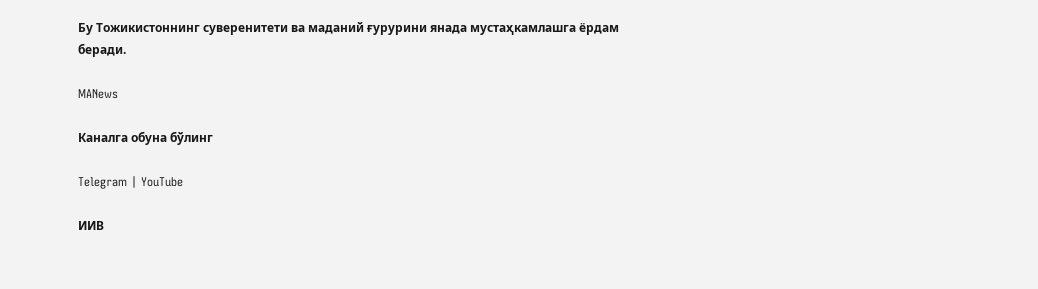Бу Тожикистоннинг суверенитети ва маданий ғурурини янада мустаҳкамлашга ёрдам беради.

MANews

Каналга обуна бўлинг

Telegram | YouTube

ИИВ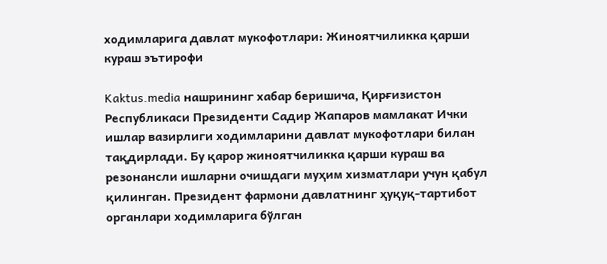ходимларига давлат мукофотлари: Жиноятчиликка қарши кураш эътирофи

Kaktus.media нашрининг хабар беришича, Қирғизистон Республикаси Президенти Садир Жапаров мамлакат Ички ишлар вазирлиги ходимларини давлат мукофотлари билан тақдирлади. Бу қарор жиноятчиликка қарши кураш ва резонансли ишларни очишдаги муҳим хизматлари учун қабул қилинган. Президент фармони давлатнинг ҳуқуқ-тартибот органлари ходимларига бўлган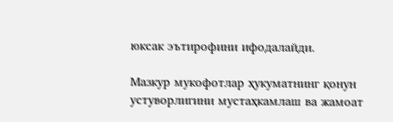юксак эътирофини ифодалайди.

Мазкур мукофотлар ҳукуматнинг қонун устуворлигини мустаҳкамлаш ва жамоат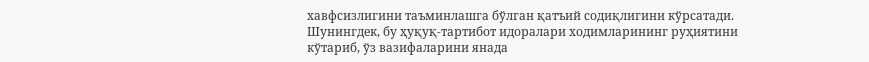хавфсизлигини таъминлашга бўлган қатъий содиқлигини кўрсатади. Шунингдек, бу ҳуқуқ-тартибот идоралари ходимларининг руҳиятини кўтариб, ўз вазифаларини янада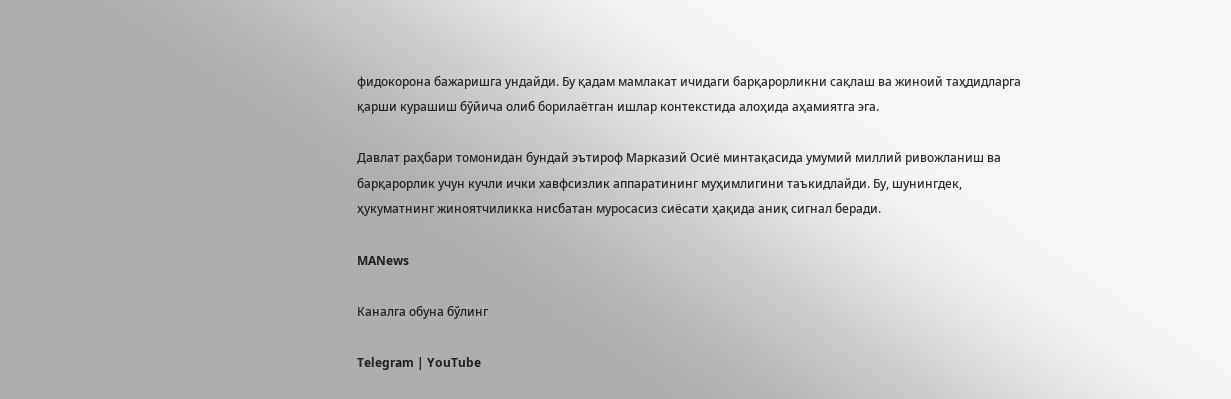фидокорона бажаришга ундайди. Бу қадам мамлакат ичидаги барқарорликни сақлаш ва жиноий таҳдидларга қарши курашиш бўйича олиб борилаётган ишлар контекстида алоҳида аҳамиятга эга.

Давлат раҳбари томонидан бундай эътироф Марказий Осиё минтақасида умумий миллий ривожланиш ва барқарорлик учун кучли ички хавфсизлик аппаратининг муҳимлигини таъкидлайди. Бу, шунингдек, ҳукуматнинг жиноятчиликка нисбатан муросасиз сиёсати ҳақида аниқ сигнал беради.

MANews

Каналга обуна бўлинг

Telegram | YouTube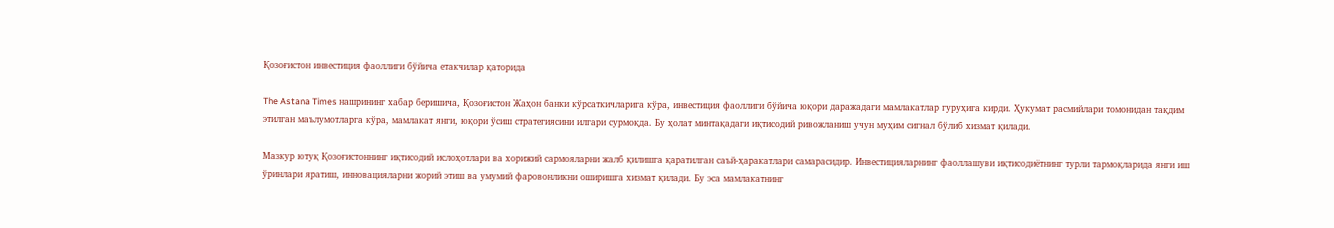Қозоғистон инвестиция фаоллиги бўйича етакчилар қаторида

The Astana Times нашрининг хабар беришича, Қозоғистон Жаҳон банки кўрсаткичларига кўра, инвестиция фаоллиги бўйича юқори даражадаги мамлакатлар гуруҳига кирди. Ҳукумат расмийлари томонидан тақдим этилган маълумотларга кўра, мамлакат янги, юқори ўсиш стратегиясини илгари сурмоқда. Бу ҳолат минтақадаги иқтисодий ривожланиш учун муҳим сигнал бўлиб хизмат қилади.

Мазкур ютуқ Қозоғистоннинг иқтисодий ислоҳотлари ва хорижий сармояларни жалб қилишга қаратилган саъй-ҳаракатлари самарасидир. Инвестицияларнинг фаоллашуви иқтисодиётнинг турли тармоқларида янги иш ўринлари яратиш, инновацияларни жорий этиш ва умумий фаровонликни оширишга хизмат қилади. Бу эса мамлакатнинг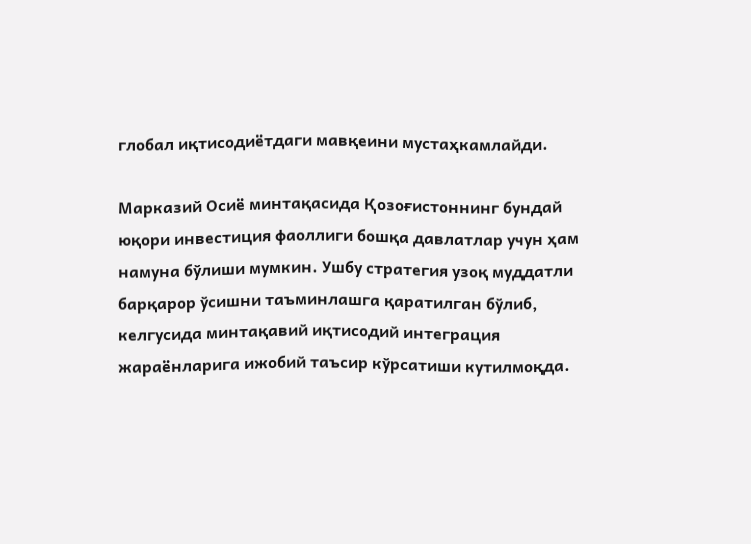глобал иқтисодиётдаги мавқеини мустаҳкамлайди.

Марказий Осиё минтақасида Қозоғистоннинг бундай юқори инвестиция фаоллиги бошқа давлатлар учун ҳам намуна бўлиши мумкин. Ушбу стратегия узоқ муддатли барқарор ўсишни таъминлашга қаратилган бўлиб, келгусида минтақавий иқтисодий интеграция жараёнларига ижобий таъсир кўрсатиши кутилмоқда.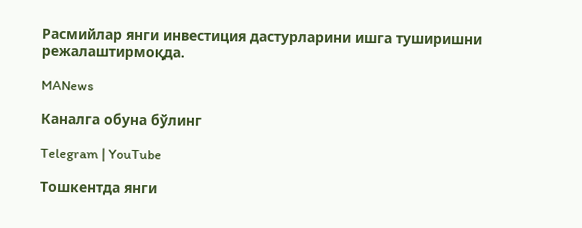Расмийлар янги инвестиция дастурларини ишга туширишни режалаштирмоқда.

MANews

Каналга обуна бўлинг

Telegram | YouTube

Тошкентда янги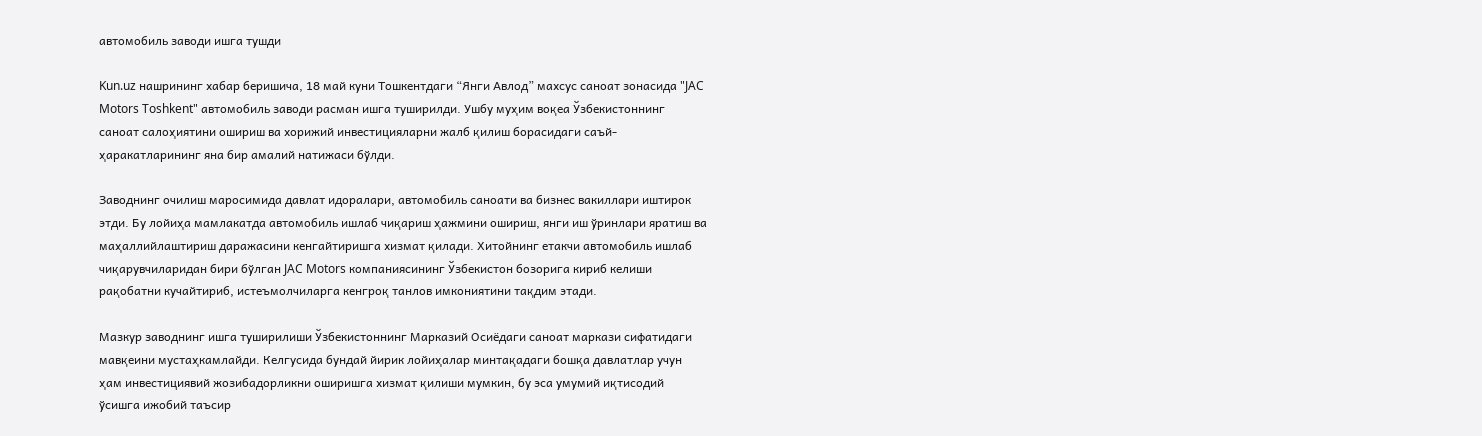автомобиль заводи ишга тушди

Kun.uz нашрининг хабар беришича, 18 май куни Тошкентдаги “Янги Авлод” махсус саноат зонасида "JAC Motors Toshkent" автомобиль заводи расман ишга туширилди. Ушбу муҳим воқеа Ўзбекистоннинг саноат салоҳиятини ошириш ва хорижий инвестицияларни жалб қилиш борасидаги саъй-ҳаракатларининг яна бир амалий натижаси бўлди.

Заводнинг очилиш маросимида давлат идоралари, автомобиль саноати ва бизнес вакиллари иштирок этди. Бу лойиҳа мамлакатда автомобиль ишлаб чиқариш ҳажмини ошириш, янги иш ўринлари яратиш ва маҳаллийлаштириш даражасини кенгайтиришга хизмат қилади. Хитойнинг етакчи автомобиль ишлаб чиқарувчиларидан бири бўлган JAC Motors компаниясининг Ўзбекистон бозорига кириб келиши рақобатни кучайтириб, истеъмолчиларга кенгроқ танлов имкониятини тақдим этади.

Мазкур заводнинг ишга туширилиши Ўзбекистоннинг Марказий Осиёдаги саноат маркази сифатидаги мавқеини мустаҳкамлайди. Келгусида бундай йирик лойиҳалар минтақадаги бошқа давлатлар учун ҳам инвестициявий жозибадорликни оширишга хизмат қилиши мумкин, бу эса умумий иқтисодий ўсишга ижобий таъсир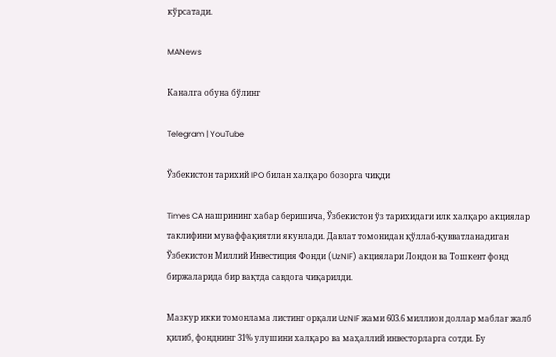кўрсатади.

MANews

Каналга обуна бўлинг

Telegram | YouTube

Ўзбекистон тарихий IPO билан халқаро бозорга чиқди

Times CA нашрининг хабар беришича, Ўзбекистон ўз тарихидаги илк халқаро акциялар таклифини муваффақиятли якунлади. Давлат томонидан қўллаб-қувватланадиган Ўзбекистон Миллий Инвестиция Фонди (UzNIF) акциялари Лондон ва Тошкент фонд биржаларида бир вақтда савдога чиқарилди.

Мазкур икки томонлама листинг орқали UzNIF жами 603.6 миллион доллар маблағ жалб қилиб, фонднинг 31% улушини халқаро ва маҳаллий инвесторларга сотди. Бу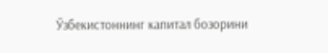Ўзбекистоннинг капитал бозорини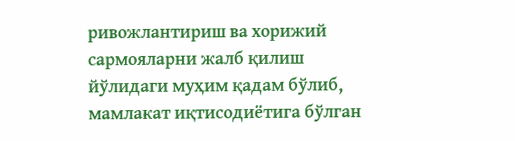ривожлантириш ва хорижий сармояларни жалб қилиш йўлидаги муҳим қадам бўлиб, мамлакат иқтисодиётига бўлган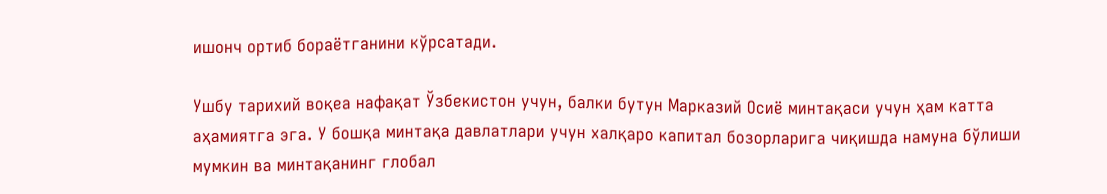ишонч ортиб бораётганини кўрсатади.

Ушбу тарихий воқеа нафақат Ўзбекистон учун, балки бутун Марказий Осиё минтақаси учун ҳам катта аҳамиятга эга. У бошқа минтақа давлатлари учун халқаро капитал бозорларига чиқишда намуна бўлиши мумкин ва минтақанинг глобал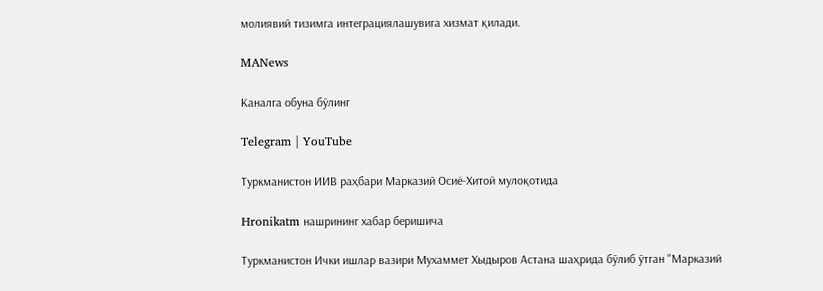молиявий тизимга интеграциялашувига хизмат қилади.

MANews

Каналга обуна бўлинг

Telegram | YouTube

Туркманистон ИИВ раҳбари Марказий Осиё-Хитой мулоқотида

Hronikatm нашрининг хабар беришича

Туркманистон Ички ишлар вазири Мухаммет Хыдыров Астана шаҳрида бўлиб ўтган "Марказий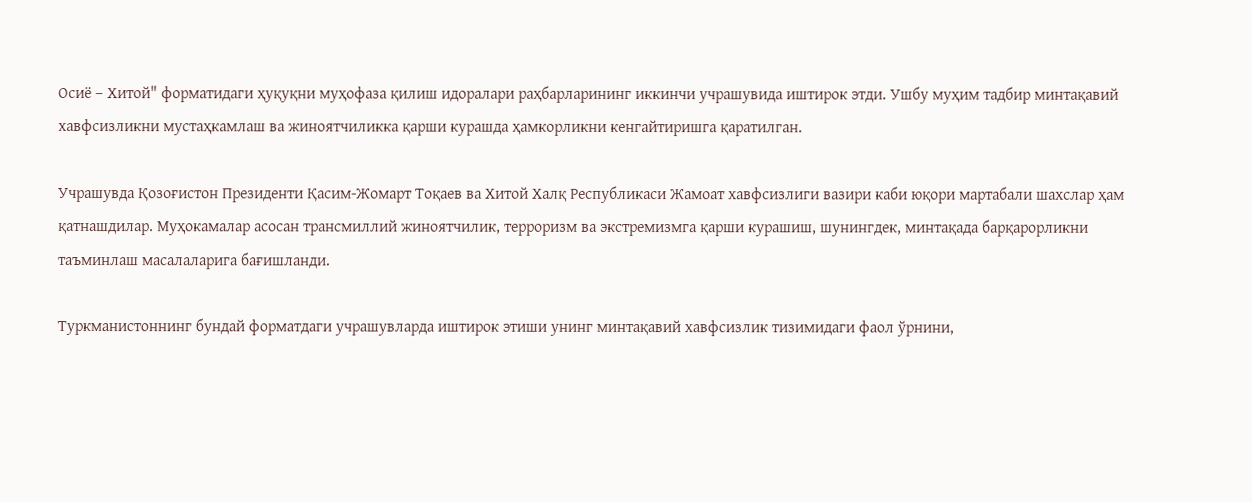Осиё – Хитой" форматидаги ҳуқуқни муҳофаза қилиш идоралари раҳбарларининг иккинчи учрашувида иштирок этди. Ушбу муҳим тадбир минтақавий хавфсизликни мустаҳкамлаш ва жиноятчиликка қарши курашда ҳамкорликни кенгайтиришга қаратилган.

Учрашувда Қозоғистон Президенти Қасим-Жомарт Тоқаев ва Хитой Халқ Республикаси Жамоат хавфсизлиги вазири каби юқори мартабали шахслар ҳам қатнашдилар. Муҳокамалар асосан трансмиллий жиноятчилик, терроризм ва экстремизмга қарши курашиш, шунингдек, минтақада барқарорликни таъминлаш масалаларига бағишланди.

Туркманистоннинг бундай форматдаги учрашувларда иштирок этиши унинг минтақавий хавфсизлик тизимидаги фаол ўрнини,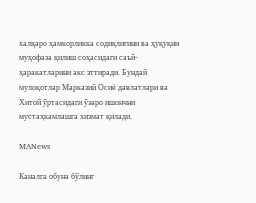халқаро ҳамкорликка содиқлигини ва ҳуқуқни муҳофаза қилиш соҳасидаги саъй-ҳаракатларини акс эттиради. Бундай мулоқотлар Марказий Осиё давлатлари ва Хитой ўртасидаги ўзаро ишончни мустаҳкамлашга хизмат қилади.

MANews

Каналга обуна бўлинг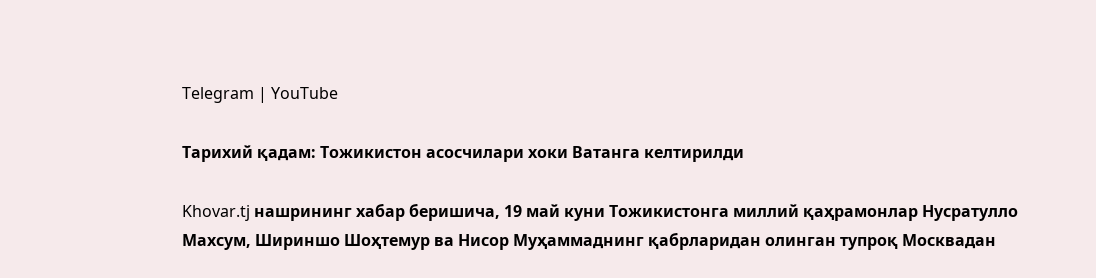Telegram | YouTube

Тарихий қадам: Тожикистон асосчилари хоки Ватанга келтирилди

Khovar.tj нашрининг хабар беришича, 19 май куни Тожикистонга миллий қаҳрамонлар Нусратулло Махсум, Шириншо Шоҳтемур ва Нисор Муҳаммаднинг қабрларидан олинган тупроқ Москвадан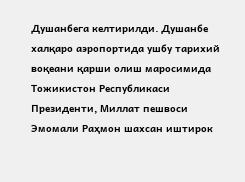Душанбега келтирилди. Душанбе халқаро аэропортида ушбу тарихий воқеани қарши олиш маросимида Тожикистон Республикаси Президенти, Миллат пешвоси Эмомали Раҳмон шахсан иштирок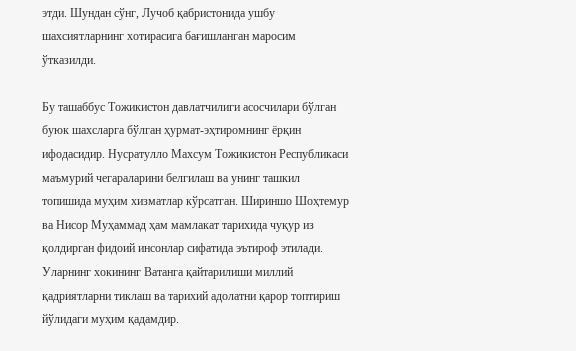этди. Шундан сўнг, Лучоб қабристонида ушбу шахсиятларнинг хотирасига бағишланган маросим ўтказилди.

Бу ташаббус Тожикистон давлатчилиги асосчилари бўлган буюк шахсларга бўлган ҳурмат-эҳтиромнинг ёрқин ифодасидир. Нусратулло Махсум Тожикистон Республикаси маъмурий чегараларини белгилаш ва унинг ташкил топишида муҳим хизматлар кўрсатган. Шириншо Шоҳтемур ва Нисор Муҳаммад ҳам мамлакат тарихида чуқур из қолдирган фидоий инсонлар сифатида эътироф этилади. Уларнинг хокининг Ватанга қайтарилиши миллий қадриятларни тиклаш ва тарихий адолатни қарор топтириш йўлидаги муҳим қадамдир.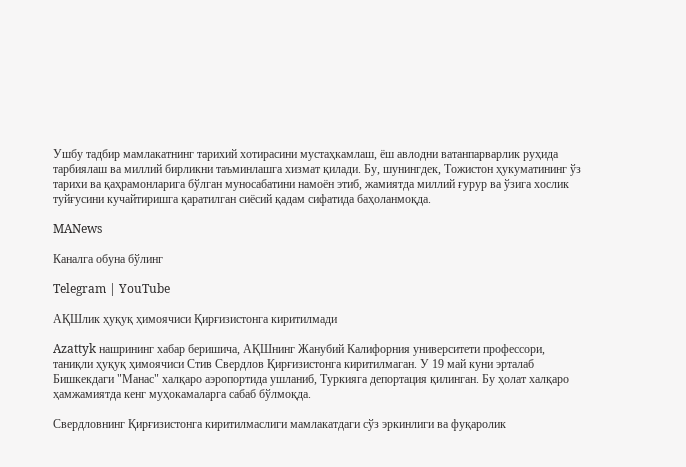Ушбу тадбир мамлакатнинг тарихий хотирасини мустаҳкамлаш, ёш авлодни ватанпарварлик руҳида тарбиялаш ва миллий бирликни таъминлашга хизмат қилади. Бу, шунингдек, Тожистон ҳукуматининг ўз тарихи ва қаҳрамонларига бўлган муносабатини намоён этиб, жамиятда миллий ғурур ва ўзига хослик туйғусини кучайтиришга қаратилган сиёсий қадам сифатида баҳоланмоқда.

MANews

Каналга обуна бўлинг

Telegram | YouTube

АҚШлик ҳуқуқ ҳимоячиси Қирғизистонга киритилмади

Azattyk нашрининг хабар беришича, АҚШнинг Жанубий Калифорния университети профессори, таниқли ҳуқуқ ҳимоячиси Стив Свердлов Қирғизистонга киритилмаган. У 19 май куни эрталаб Бишкекдаги "Манас" халқаро аэропортида ушланиб, Туркияга депортация қилинган. Бу ҳолат халқаро ҳамжамиятда кенг муҳокамаларга сабаб бўлмоқда.

Свердловнинг Қирғизистонга киритилмаслиги мамлакатдаги сўз эркинлиги ва фуқаролик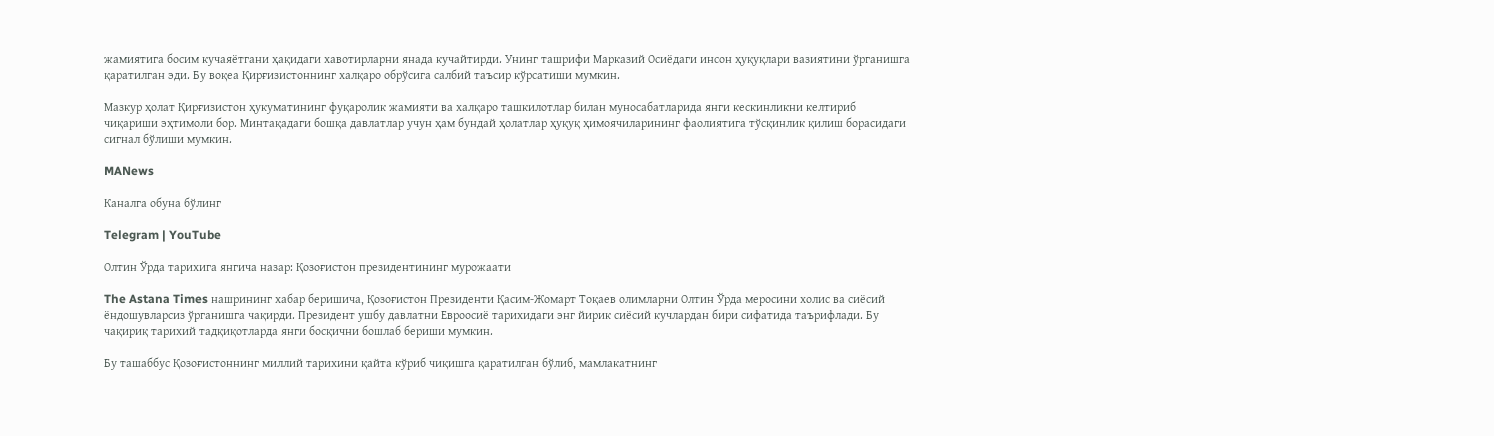жамиятига босим кучаяётгани ҳақидаги хавотирларни янада кучайтирди. Унинг ташрифи Марказий Осиёдаги инсон ҳуқуқлари вазиятини ўрганишга қаратилган эди. Бу воқеа Қирғизистоннинг халқаро обрўсига салбий таъсир кўрсатиши мумкин.

Мазкур ҳолат Қирғизистон ҳукуматининг фуқаролик жамияти ва халқаро ташкилотлар билан муносабатларида янги кескинликни келтириб чиқариши эҳтимоли бор. Минтақадаги бошқа давлатлар учун ҳам бундай ҳолатлар ҳуқуқ ҳимоячиларининг фаолиятига тўсқинлик қилиш борасидаги сигнал бўлиши мумкин.

MANews

Каналга обуна бўлинг

Telegram | YouTube

Олтин Ўрда тарихига янгича назар: Қозоғистон президентининг мурожаати

The Astana Times нашрининг хабар беришича, Қозоғистон Президенти Қасим-Жомарт Тоқаев олимларни Олтин Ўрда меросини холис ва сиёсий ёндошувларсиз ўрганишга чақирди. Президент ушбу давлатни Евроосиё тарихидаги энг йирик сиёсий кучлардан бири сифатида таърифлади. Бу чақириқ тарихий тадқиқотларда янги босқични бошлаб бериши мумкин.

Бу ташаббус Қозоғистоннинг миллий тарихини қайта кўриб чиқишга қаратилган бўлиб, мамлакатнинг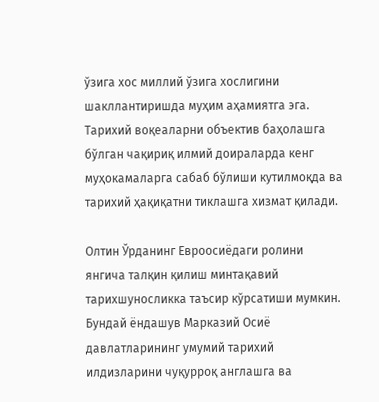ўзига хос миллий ўзига хослигини шакллантиришда муҳим аҳамиятга эга. Тарихий воқеаларни объектив баҳолашга бўлган чақириқ илмий доираларда кенг муҳокамаларга сабаб бўлиши кутилмоқда ва тарихий ҳақиқатни тиклашга хизмат қилади.

Олтин Ўрданинг Евроосиёдаги ролини янгича талқин қилиш минтақавий тарихшуносликка таъсир кўрсатиши мумкин. Бундай ёндашув Марказий Осиё давлатларининг умумий тарихий илдизларини чуқурроқ англашга ва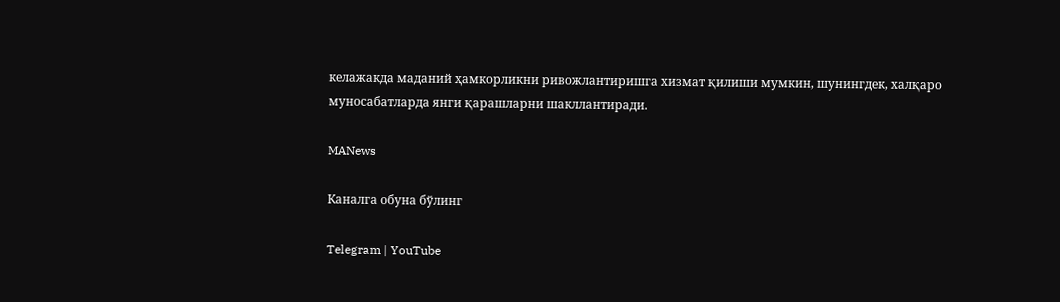келажакда маданий ҳамкорликни ривожлантиришга хизмат қилиши мумкин, шунингдек, халқаро муносабатларда янги қарашларни шакллантиради.

MANews

Каналга обуна бўлинг

Telegram | YouTube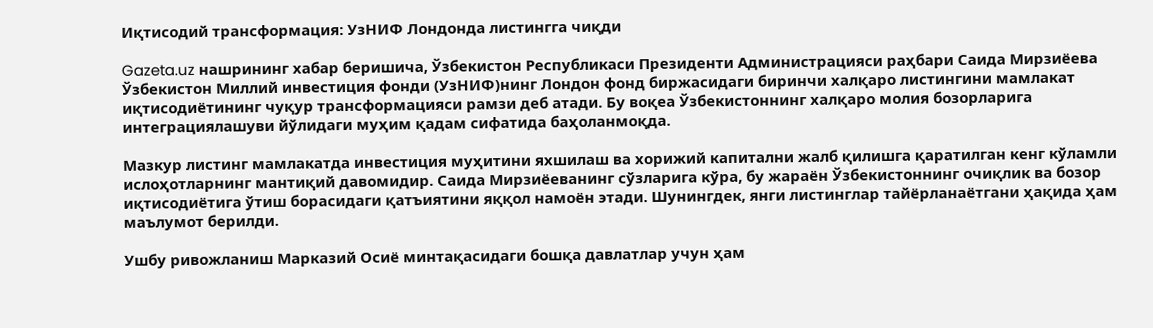Иқтисодий трансформация: УзНИФ Лондонда листингга чиқди

Gazeta.uz нашрининг хабар беришича, Ўзбекистон Республикаси Президенти Администрацияси раҳбари Саида Мирзиёева Ўзбекистон Миллий инвестиция фонди (УзНИФ)нинг Лондон фонд биржасидаги биринчи халқаро листингини мамлакат иқтисодиётининг чуқур трансформацияси рамзи деб атади. Бу воқеа Ўзбекистоннинг халқаро молия бозорларига интеграциялашуви йўлидаги муҳим қадам сифатида баҳоланмоқда.

Мазкур листинг мамлакатда инвестиция муҳитини яхшилаш ва хорижий капитални жалб қилишга қаратилган кенг кўламли ислоҳотларнинг мантиқий давомидир. Саида Мирзиёеванинг сўзларига кўра, бу жараён Ўзбекистоннинг очиқлик ва бозор иқтисодиётига ўтиш борасидаги қатъиятини яққол намоён этади. Шунингдек, янги листинглар тайёрланаётгани ҳақида ҳам маълумот берилди.

Ушбу ривожланиш Марказий Осиё минтақасидаги бошқа давлатлар учун ҳам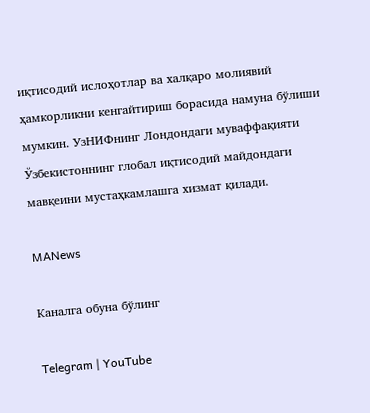иқтисодий ислоҳотлар ва халқаро молиявий ҳамкорликни кенгайтириш борасида намуна бўлиши мумкин. УзНИФнинг Лондондаги муваффақияти Ўзбекистоннинг глобал иқтисодий майдондаги мавқеини мустаҳкамлашга хизмат қилади.

MANews

Каналга обуна бўлинг

Telegram | YouTube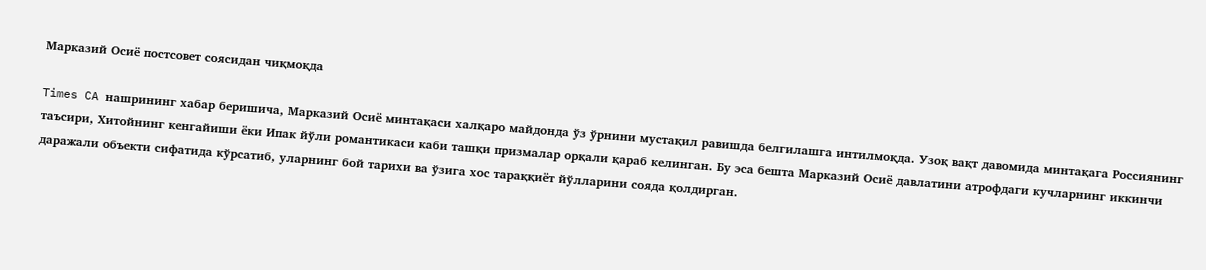Марказий Осиё постсовет соясидан чиқмоқда

Times CA нашрининг хабар беришича, Марказий Осиё минтақаси халқаро майдонда ўз ўрнини мустақил равишда белгилашга интилмоқда. Узоқ вақт давомида минтақага Россиянинг таъсири, Хитойнинг кенгайиши ёки Ипак йўли романтикаси каби ташқи призмалар орқали қараб келинган. Бу эса бешта Марказий Осиё давлатини атрофдаги кучларнинг иккинчи даражали объекти сифатида кўрсатиб, уларнинг бой тарихи ва ўзига хос тараққиёт йўлларини сояда қолдирган.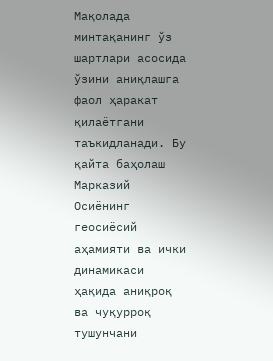Мақолада минтақанинг ўз шартлари асосида ўзини аниқлашга фаол ҳаракат қилаётгани таъкидланади. Бу қайта баҳолаш Марказий Осиёнинг геосиёсий аҳамияти ва ички динамикаси ҳақида аниқроқ ва чуқурроқ тушунчани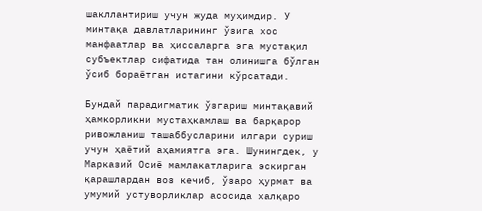шакллантириш учун жуда муҳимдир. У минтақа давлатларининг ўзига хос манфаатлар ва ҳиссаларга эга мустақил субъектлар сифатида тан олинишга бўлган ўсиб бораётган истагини кўрсатади.

Бундай парадигматик ўзгариш минтақавий ҳамкорликни мустаҳкамлаш ва барқарор ривожланиш ташаббусларини илгари суриш учун ҳаётий аҳамиятга эга. Шунингдек, у Марказий Осиё мамлакатларига эскирган қарашлардан воз кечиб, ўзаро ҳурмат ва умумий устуворликлар асосида халқаро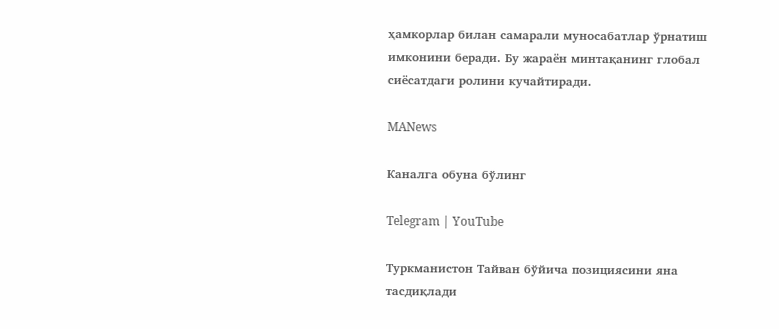ҳамкорлар билан самарали муносабатлар ўрнатиш имконини беради. Бу жараён минтақанинг глобал сиёсатдаги ролини кучайтиради.

MANews

Каналга обуна бўлинг

Telegram | YouTube

Туркманистон Тайван бўйича позициясини яна тасдиқлади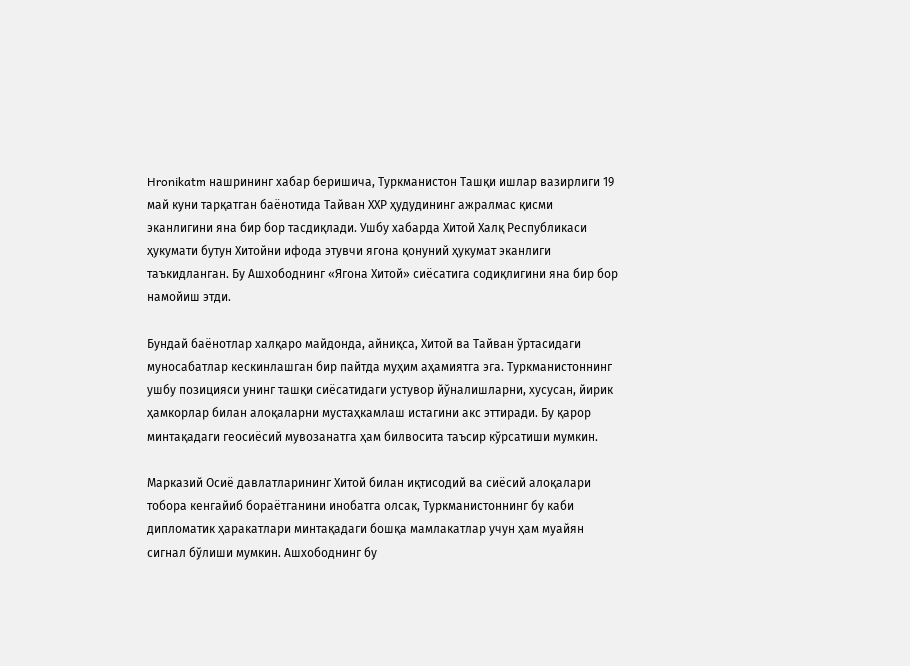Hronikatm нашрининг хабар беришича, Туркманистон Ташқи ишлар вазирлиги 19 май куни тарқатган баёнотида Тайван ХХР ҳудудининг ажралмас қисми эканлигини яна бир бор тасдиқлади. Ушбу хабарда Хитой Халқ Республикаси ҳукумати бутун Хитойни ифода этувчи ягона қонуний ҳукумат эканлиги таъкидланган. Бу Ашхободнинг «Ягона Хитой» сиёсатига содиқлигини яна бир бор намойиш этди.

Бундай баёнотлар халқаро майдонда, айниқса, Хитой ва Тайван ўртасидаги муносабатлар кескинлашган бир пайтда муҳим аҳамиятга эга. Туркманистоннинг ушбу позицияси унинг ташқи сиёсатидаги устувор йўналишларни, хусусан, йирик ҳамкорлар билан алоқаларни мустаҳкамлаш истагини акс эттиради. Бу қарор минтақадаги геосиёсий мувозанатга ҳам билвосита таъсир кўрсатиши мумкин.

Марказий Осиё давлатларининг Хитой билан иқтисодий ва сиёсий алоқалари тобора кенгайиб бораётганини инобатга олсак, Туркманистоннинг бу каби дипломатик ҳаракатлари минтақадаги бошқа мамлакатлар учун ҳам муайян сигнал бўлиши мумкин. Ашхободнинг бу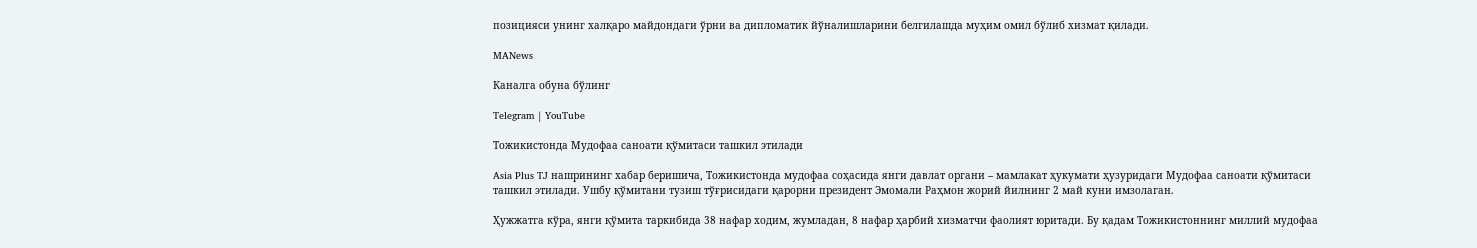позицияси унинг халқаро майдондаги ўрни ва дипломатик йўналишларини белгилашда муҳим омил бўлиб хизмат қилади.

MANews

Каналга обуна бўлинг

Telegram | YouTube

Тожикистонда Мудофаа саноати қўмитаси ташкил этилади

Asia Plus TJ нашрининг хабар беришича, Тожикистонда мудофаа соҳасида янги давлат органи – мамлакат ҳукумати ҳузуридаги Мудофаа саноати қўмитаси ташкил этилади. Ушбу қўмитани тузиш тўғрисидаги қарорни президент Эмомали Раҳмон жорий йилнинг 2 май куни имзолаган.

Ҳужжатга кўра, янги қўмита таркибида 38 нафар ходим, жумладан, 8 нафар ҳарбий хизматчи фаолият юритади. Бу қадам Тожикистоннинг миллий мудофаа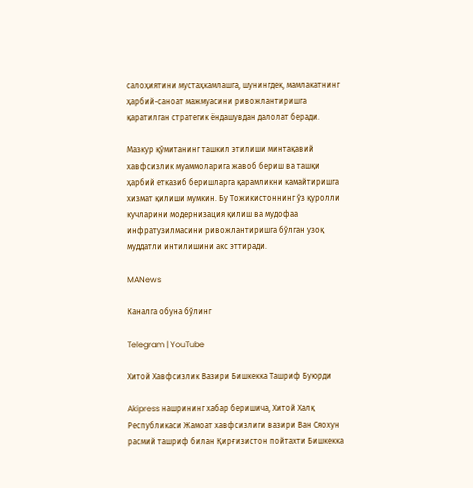салоҳиятини мустаҳкамлашга, шунингдек, мамлакатнинг ҳарбий-саноат мажмуасини ривожлантиришга қаратилган стратегик ёндашувдан далолат беради.

Мазкур қўмитанинг ташкил этилиши минтақавий хавфсизлик муаммоларига жавоб бериш ва ташқи ҳарбий етказиб беришларга қарамликни камайтиришга хизмат қилиши мумкин. Бу Тожикистоннинг ўз қуролли кучларини модернизация қилиш ва мудофаа инфратузилмасини ривожлантиришга бўлган узоқ муддатли интилишини акс эттиради.

MANews

Каналга обуна бўлинг

Telegram | YouTube

Хитой Хавфсизлик Вазири Бишкекка Ташриф Буюрди

Akipress нашрининг хабар беришича, Хитой Халқ Республикаси Жамоат хавфсизлиги вазири Ван Сяохун расмий ташриф билан Қирғизистон пойтахти Бишкекка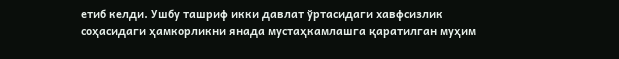етиб келди. Ушбу ташриф икки давлат ўртасидаги хавфсизлик соҳасидаги ҳамкорликни янада мустаҳкамлашга қаратилган муҳим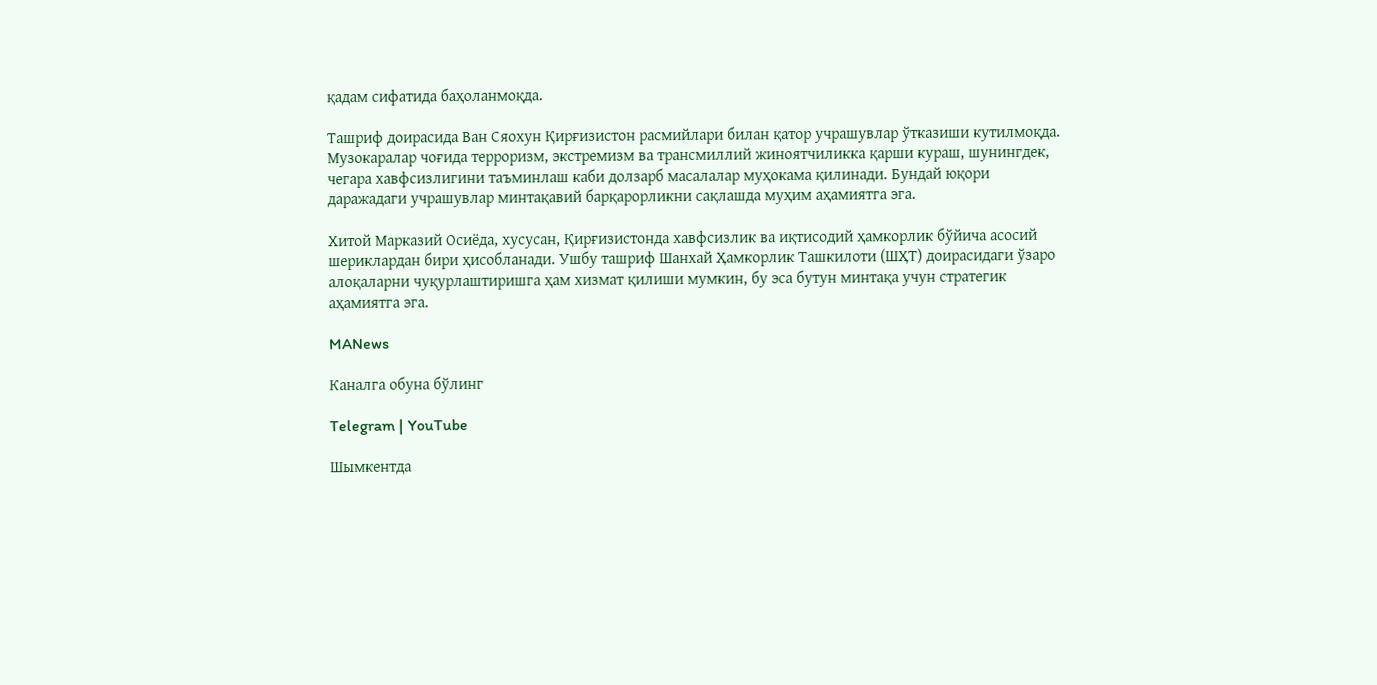қадам сифатида баҳоланмоқда.

Ташриф доирасида Ван Сяохун Қирғизистон расмийлари билан қатор учрашувлар ўтказиши кутилмоқда. Музокаралар чоғида терроризм, экстремизм ва трансмиллий жиноятчиликка қарши кураш, шунингдек, чегара хавфсизлигини таъминлаш каби долзарб масалалар муҳокама қилинади. Бундай юқори даражадаги учрашувлар минтақавий барқарорликни сақлашда муҳим аҳамиятга эга.

Хитой Марказий Осиёда, хусусан, Қирғизистонда хавфсизлик ва иқтисодий ҳамкорлик бўйича асосий шериклардан бири ҳисобланади. Ушбу ташриф Шанхай Ҳамкорлик Ташкилоти (ШҲТ) доирасидаги ўзаро алоқаларни чуқурлаштиришга ҳам хизмат қилиши мумкин, бу эса бутун минтақа учун стратегик аҳамиятга эга.

MANews

Каналга обуна бўлинг

Telegram | YouTube

Шымкентда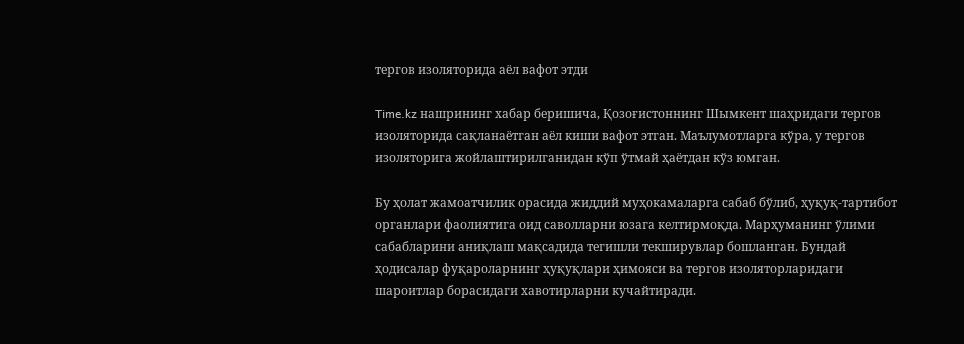тергов изоляторида аёл вафот этди

Time.kz нашрининг хабар беришича, Қозоғистоннинг Шымкент шаҳридаги тергов изоляторида сақланаётган аёл киши вафот этган. Маълумотларга кўра, у тергов изоляторига жойлаштирилганидан кўп ўтмай ҳаётдан кўз юмган.

Бу ҳолат жамоатчилик орасида жиддий муҳокамаларга сабаб бўлиб, ҳуқуқ-тартибот органлари фаолиятига оид саволларни юзага келтирмоқда. Марҳуманинг ўлими сабабларини аниқлаш мақсадида тегишли текширувлар бошланган. Бундай ҳодисалар фуқароларнинг ҳуқуқлари ҳимояси ва тергов изоляторларидаги шароитлар борасидаги хавотирларни кучайтиради.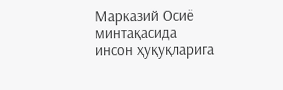Марказий Осиё минтақасида инсон ҳуқуқларига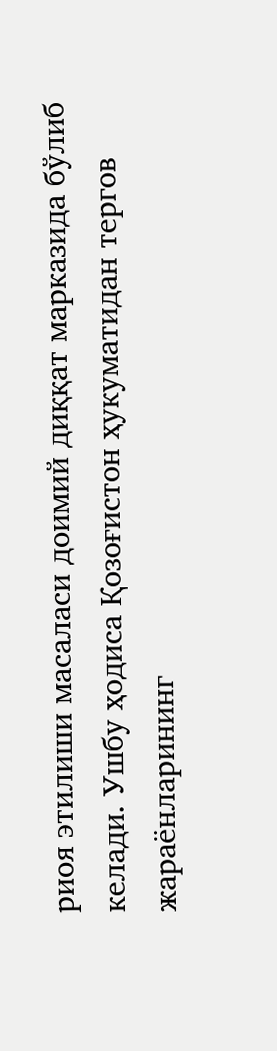риоя этилиши масаласи доимий диққат марказида бўлиб келади. Ушбу ҳодиса Қозоғистон ҳукуматидан тергов жараёнларининг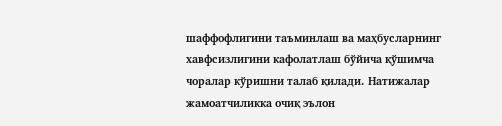шаффофлигини таъминлаш ва маҳбусларнинг хавфсизлигини кафолатлаш бўйича қўшимча чоралар кўришни талаб қилади. Натижалар жамоатчиликка очиқ эълон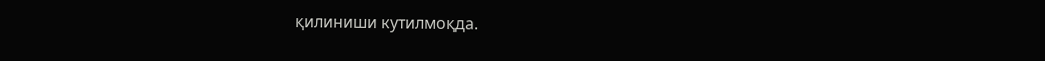қилиниши кутилмоқда.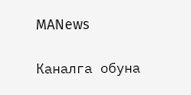MANews

Каналга обуна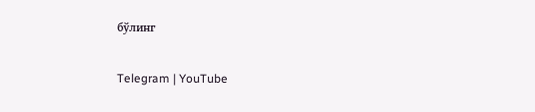бўлинг

Telegram | YouTube